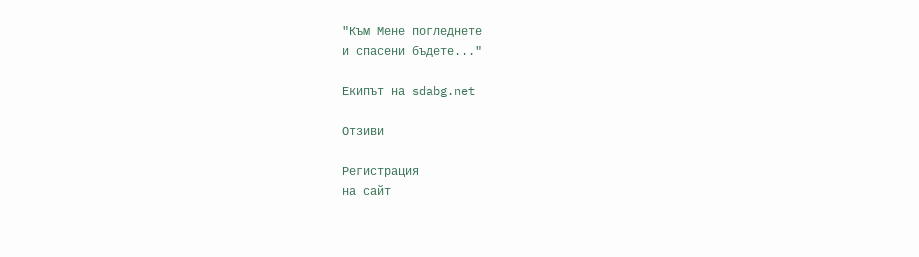"Към Мене погледнете
и спасени бъдете..."

Екипът на sdabg.net

Отзиви

Регистрация
на сайт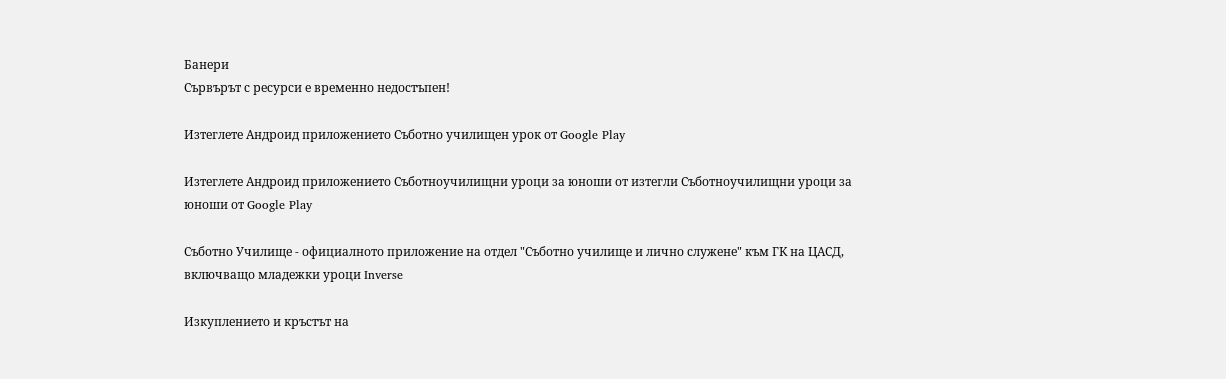Банери
Сървърът с ресурси е временно недостъпен!

Изтеглете Андроид приложението Съботно училищен урок от Google Play

Изтеглете Андроид приложението Съботноучилищни уроци за юноши от изтегли Съботноучилищни уроци за юноши от Google Play

Съботно Училище - официалното приложение на отдел "Съботно училище и лично служене" към ГК на ЦАСД, включващо младежки уроци Inverse

Изкуплението и кръстът на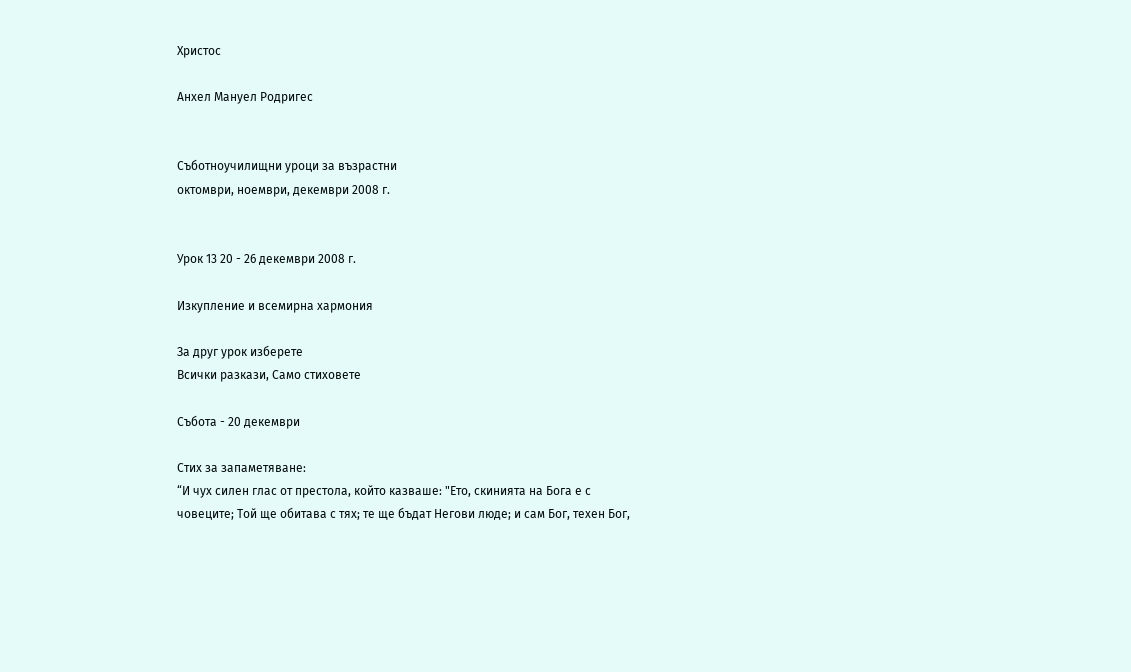Христос

Анхел Мануел Родригес


Съботноучилищни уроци за възрастни
октомври, ноември, декември 2008 г.


Урок 13 20 - 26 декември 2008 г.

Изкупление и всемирна хармония

За друг урок изберете
Всички разкази, Само стиховете

Събота - 20 декември

Стих за запаметяване:
“И чух силен глас от престола, който казваше: "Ето, скинията на Бога е с човеците; Той ще обитава с тях; те ще бъдат Негови люде; и сам Бог, техен Бог,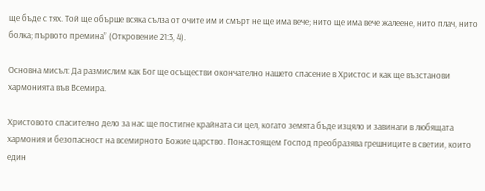ще бъде с тях. Той ще обърше всяка сълза от очите им и смърт не ще има вече; нито ще има вече жалеене, нито плач, нито болка; първото премина” (Откровение 21:3, 4).

Основна мисъл: Да размислим как Бог ще осъществи окончателно нашето спасение в Христос и как ще възстанови хармонията във Всемира.

Христовото спасително дело за нас ще постигне крайната си цел, когато земята бъде изцяло и завинаги в любящата хармония и безопасност на всемирното Божие царство. Понастоящем Господ преобразява грешниците в светии, които един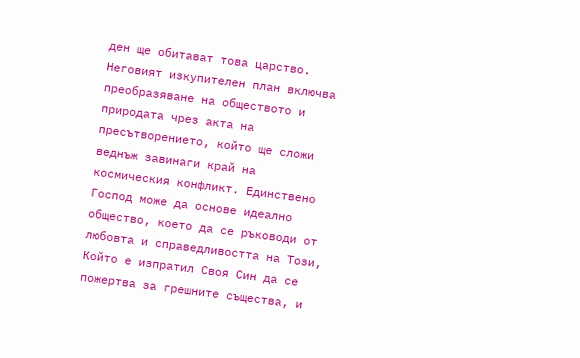ден ще обитават това царство. Неговият изкупителен план включва преобразяване на обществото и природата чрез акта на пресътворението, който ще сложи веднъж завинаги край на космическия конфликт. Единствено Господ може да основе идеално общество, което да се ръководи от любовта и справедливостта на Този, Който е изпратил Своя Син да се пожертва за грешните същества, и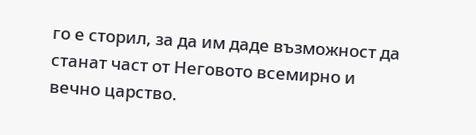го е сторил, за да им даде възможност да станат част от Неговото всемирно и вечно царство.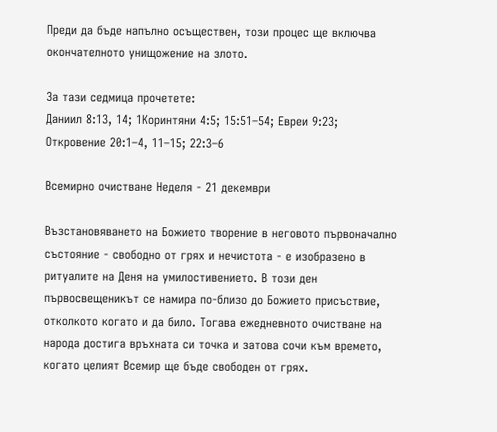Преди да бъде напълно осъществен, този процес ще включва окончателното унищожение на злото.

За тази седмица прочетете:
Даниил 8:13, 14; 1Коринтяни 4:5; 15:51–54; Евреи 9:23; Откровение 20:1–4, 11–15; 22:3–6

Всемирно очистване Неделя - 21 декември

Възстановяването на Божието творение в неговото първоначално състояние - свободно от грях и нечистота - е изобразено в ритуалите на Деня на умилостивението. В този ден първосвещеникът се намира по-близо до Божието присъствие, отколкото когато и да било. Тогава ежедневното очистване на народа достига връхната си точка и затова сочи към времето, когато целият Всемир ще бъде свободен от грях.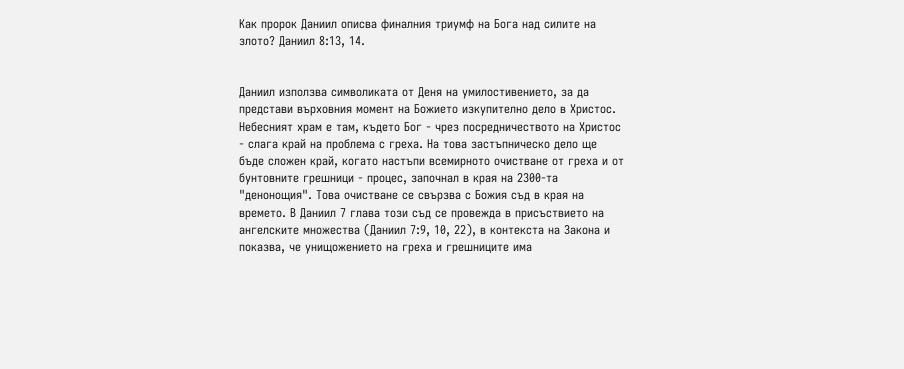Как пророк Даниил описва финалния триумф на Бога над силите на злото? Даниил 8:13, 14.


Даниил използва символиката от Деня на умилостивението, за да представи върховния момент на Божието изкупително дело в Христос. Небесният храм е там, където Бог - чрез посредничеството на Христос - слага край на проблема с греха. На това застъпническо дело ще бъде сложен край, когато настъпи всемирното очистване от греха и от бунтовните грешници - процес, започнал в края на 2300-та "денонощия". Това очистване се свързва с Божия съд в края на времето. В Даниил 7 глава този съд се провежда в присъствието на ангелските множества (Даниил 7:9, 10, 22), в контекста на Закона и показва, че унищожението на греха и грешниците има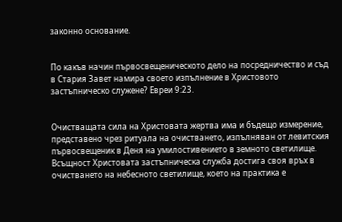законно основание.


По какъв начин първосвещеническото дело на посредничество и съд в Стария Завет намира своето изпълнение в Христовото застъпническо служене? Евреи 9:23.


Очистващата сила на Христовата жертва има и бъдещо измерение, представено чрез ритуала на очистването, изпълняван от левитския първосвещеник в Деня на умилостивението в земното светилище. Всъщност Христовата застъпническа служба достига своя връх в очистването на небесното светилище, което на практика е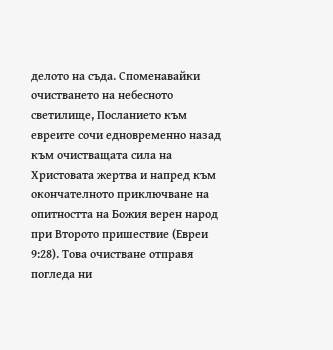делото на съда. Споменавайки очистването на небесното светилище, Посланието към евреите сочи едновременно назад към очистващата сила на Христовата жертва и напред към окончателното приключване на опитността на Божия верен народ при Второто пришествие (Евреи 9:28). Това очистване отправя погледа ни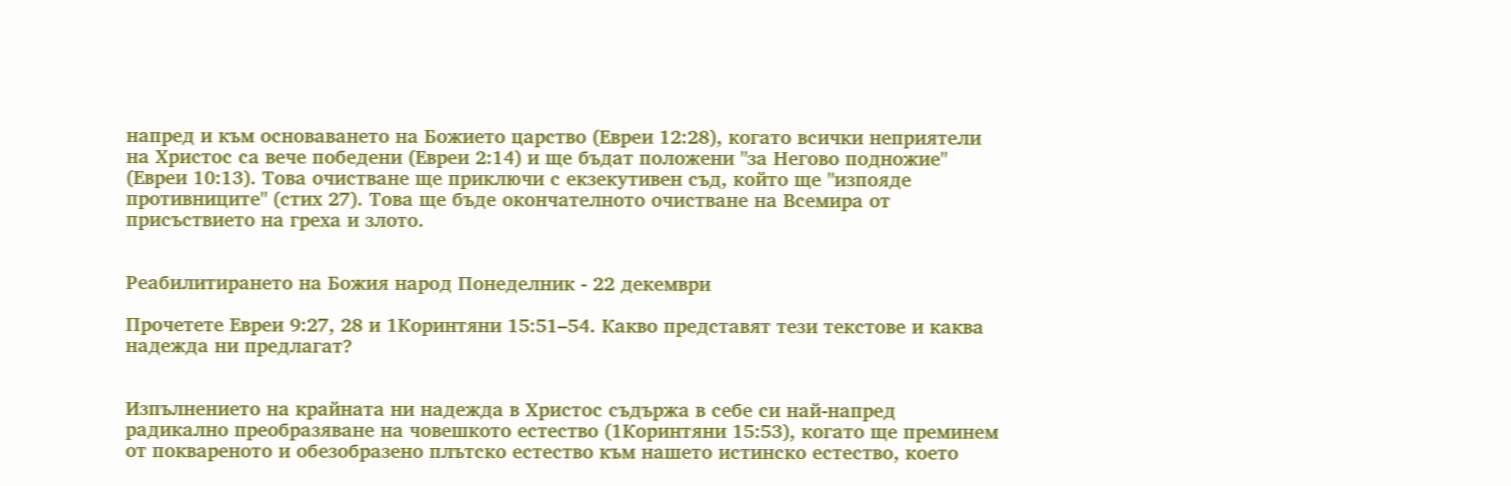напред и към основаването на Божието царство (Евреи 12:28), когато всички неприятели на Христос са вече победени (Евреи 2:14) и ще бъдат положени "за Негово подножие" (Евреи 10:13). Това очистване ще приключи с екзекутивен съд, който ще "изпояде противниците" (стих 27). Това ще бъде окончателното очистване на Всемира от присъствието на греха и злото.


Реабилитирането на Божия народ Понеделник - 22 декември

Прочетете Евреи 9:27, 28 и 1Коринтяни 15:51–54. Какво представят тези текстове и каква надежда ни предлагат?


Изпълнението на крайната ни надежда в Христос съдържа в себе си най-напред радикално преобразяване на човешкото естество (1Коринтяни 15:53), когато ще преминем от поквареното и обезобразено плътско естество към нашето истинско естество, което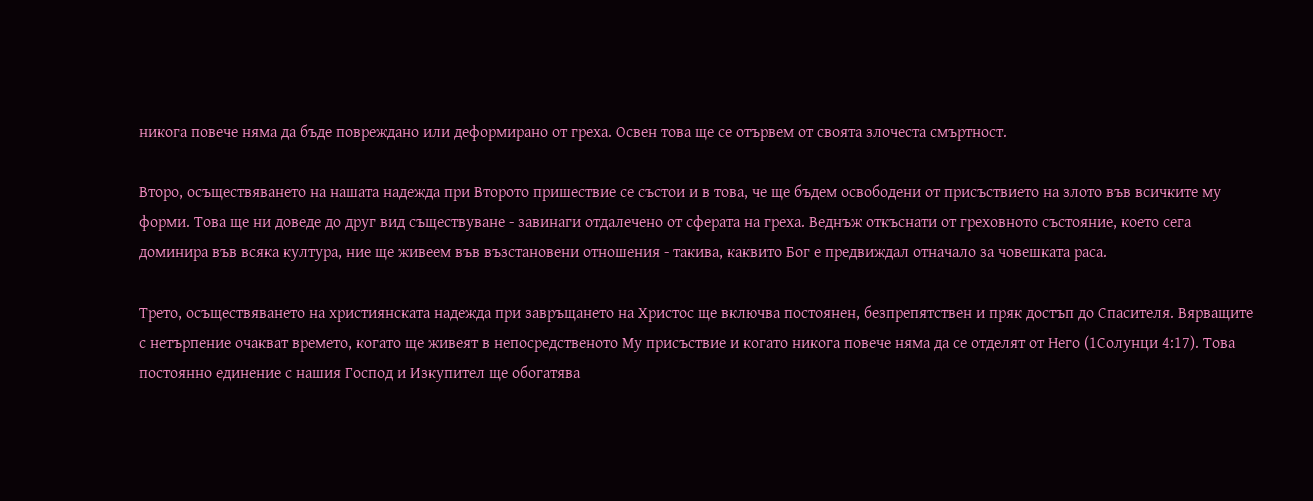никога повече няма да бъде повреждано или деформирано от греха. Освен това ще се отървем от своята злочеста смъртност.

Второ, осъществяването на нашата надежда при Второто пришествие се състои и в това, че ще бъдем освободени от присъствието на злото във всичките му форми. Това ще ни доведе до друг вид съществуване - завинаги отдалечено от сферата на греха. Веднъж откъснати от греховното състояние, което сега доминира във всяка култура, ние ще живеем във възстановени отношения - такива, каквито Бог е предвиждал отначало за човешката раса.

Трето, осъществяването на християнската надежда при завръщането на Христос ще включва постоянен, безпрепятствен и пряк достъп до Спасителя. Вярващите с нетърпение очакват времето, когато ще живеят в непосредственото Му присъствие и когато никога повече няма да се отделят от Него (1Солунци 4:17). Това постоянно единение с нашия Господ и Изкупител ще обогатява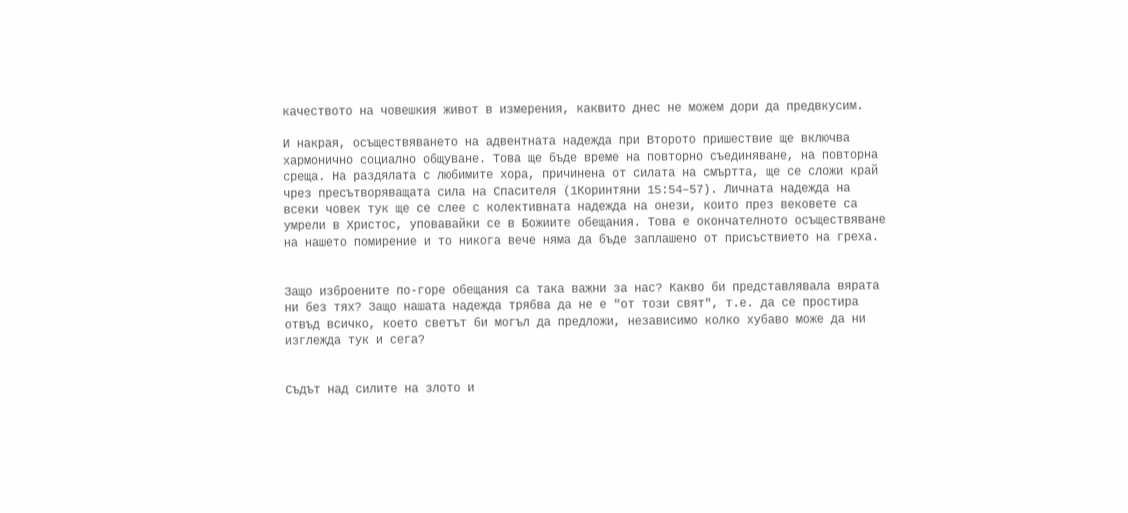качеството на човешкия живот в измерения, каквито днес не можем дори да предвкусим.

И накрая, осъществяването на адвентната надежда при Второто пришествие ще включва хармонично социално общуване. Това ще бъде време на повторно съединяване, на повторна среща. На раздялата с любимите хора, причинена от силата на смъртта, ще се сложи край чрез пресътворяващата сила на Спасителя (1Коринтяни 15:54–57). Личната надежда на всеки човек тук ще се слее с колективната надежда на онези, които през вековете са умрели в Христос, уповавайки се в Божиите обещания. Това е окончателното осъществяване на нашето помирение и то никога вече няма да бъде заплашено от присъствието на греха.


Защо изброените по-горе обещания са така важни за нас? Какво би представлявала вярата ни без тях? Защо нашата надежда трябва да не е "от този свят", т.е. да се простира отвъд всичко, което светът би могъл да предложи, независимо колко хубаво може да ни изглежда тук и сега?


Съдът над силите на злото и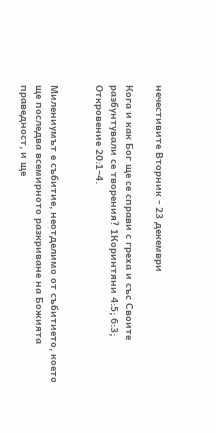нечестивите Вторник - 23 декември

Кога и как Бог ще се справи с греха и със Своите разбунтували се творения? 1Коринтяни 4:5; 6:3; Откровение 20:1–4.


Милениумът е събитие, неотделимо от събитието, което ще последва всемирното разкриване на Божията праведност, и ще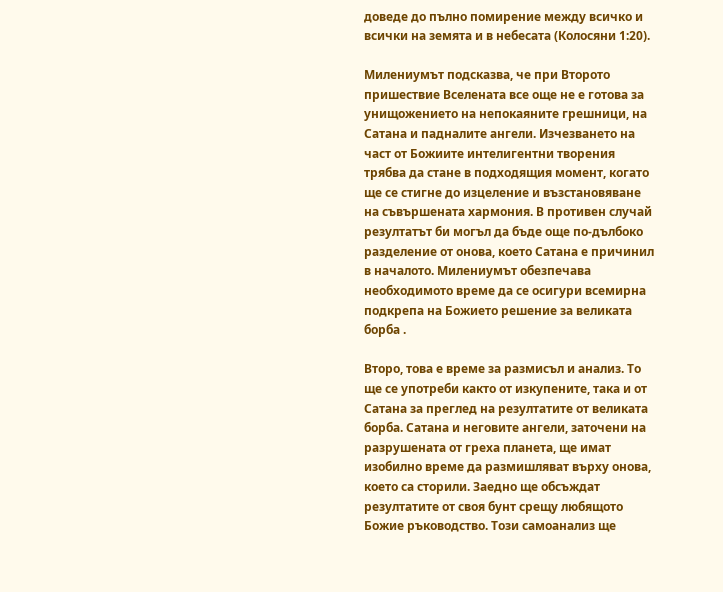доведе до пълно помирение между всичко и всички на земята и в небесата (Колосяни 1:20).

Милениумът подсказва, че при Второто пришествие Вселената все още не е готова за унищожението на непокаяните грешници, на Сатана и падналите ангели. Изчезването на част от Божиите интелигентни творения трябва да стане в подходящия момент, когато ще се стигне до изцеление и възстановяване на съвършената хармония. В противен случай резултатът би могъл да бъде още по-дълбоко разделение от онова, което Сатана е причинил в началото. Милениумът обезпечава необходимото време да се осигури всемирна подкрепа на Божието решение за великата борба .

Второ, това е време за размисъл и анализ. То ще се употреби както от изкупените, така и от Сатана за преглед на резултатите от великата борба. Сатана и неговите ангели, заточени на разрушената от греха планета, ще имат изобилно време да размишляват върху онова, което са сторили. Заедно ще обсъждат резултатите от своя бунт срещу любящото Божие ръководство. Този самоанализ ще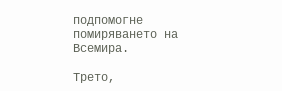подпомогне помиряването на Всемира.

Трето,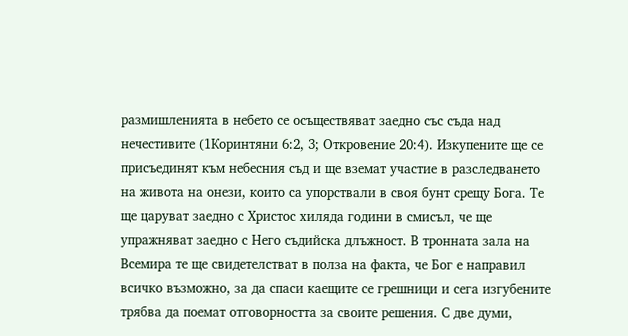размишленията в небето се осъществяват заедно със съда над нечестивите (1Коринтяни 6:2, 3; Откровение 20:4). Изкупените ще се присъединят към небесния съд и ще вземат участие в разследването на живота на онези, които са упорствали в своя бунт срещу Бога. Те ще царуват заедно с Христос хиляда години в смисъл, че ще упражняват заедно с Него съдийска длъжност. В тронната зала на Всемира те ще свидетелстват в полза на факта, че Бог е направил всичко възможно, за да спаси каещите се грешници и сега изгубените трябва да поемат отговорността за своите решения. С две думи,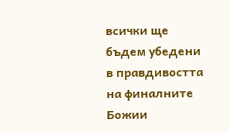всички ще бъдем убедени в правдивостта на финалните Божии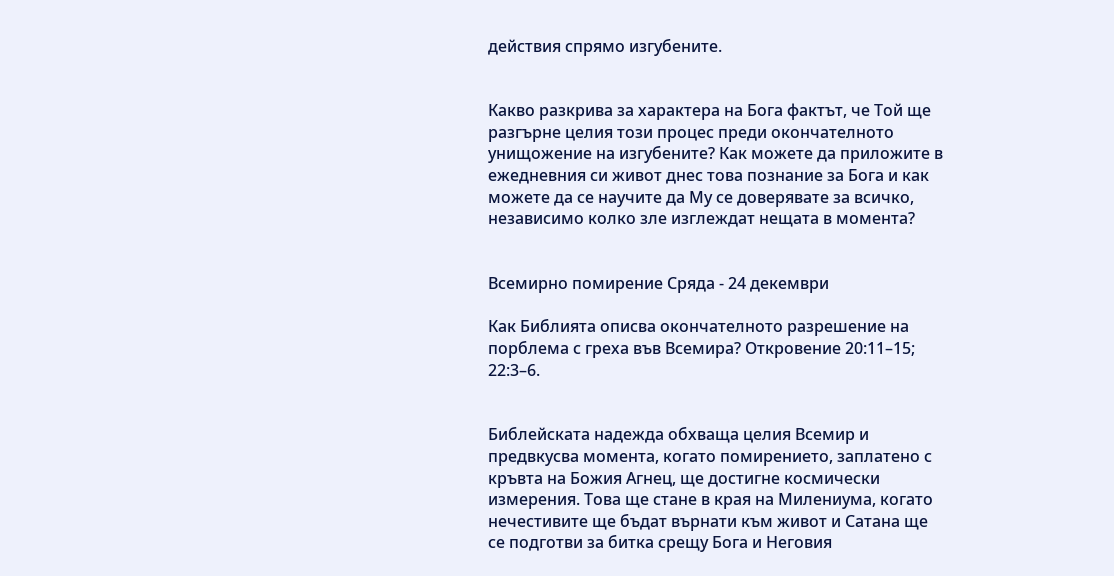действия спрямо изгубените.


Какво разкрива за характера на Бога фактът, че Той ще разгърне целия този процес преди окончателното унищожение на изгубените? Как можете да приложите в ежедневния си живот днес това познание за Бога и как можете да се научите да Му се доверявате за всичко, независимо колко зле изглеждат нещата в момента?


Всемирно помирение Сряда - 24 декември

Как Библията описва окончателното разрешение на порблема с греха във Всемира? Откровение 20:11–15; 22:3–6.


Библейската надежда обхваща целия Всемир и предвкусва момента, когато помирението, заплатено с кръвта на Божия Агнец, ще достигне космически измерения. Това ще стане в края на Милениума, когато нечестивите ще бъдат върнати към живот и Сатана ще се подготви за битка срещу Бога и Неговия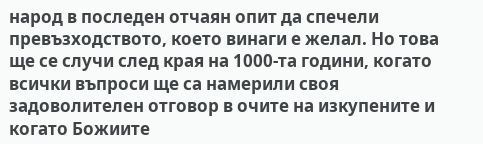народ в последен отчаян опит да спечели превъзходството, което винаги е желал. Но това ще се случи след края на 1000-та години, когато всички въпроси ще са намерили своя задоволителен отговор в очите на изкупените и когато Божиите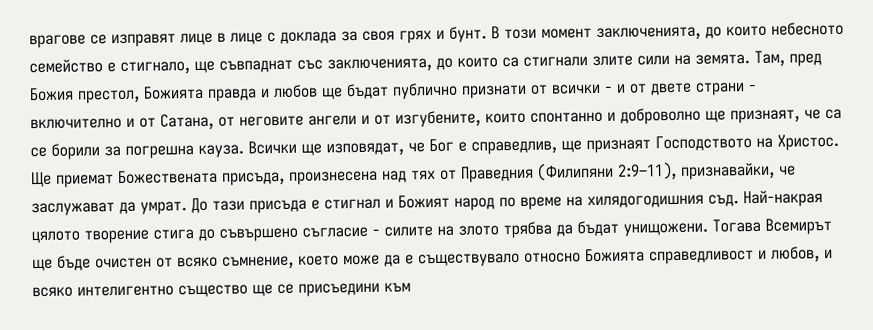врагове се изправят лице в лице с доклада за своя грях и бунт. В този момент заключенията, до които небесното семейство е стигнало, ще съвпаднат със заключенията, до които са стигнали злите сили на земята. Там, пред Божия престол, Божията правда и любов ще бъдат публично признати от всички - и от двете страни - включително и от Сатана, от неговите ангели и от изгубените, които спонтанно и доброволно ще признаят, че са се борили за погрешна кауза. Всички ще изповядат, че Бог е справедлив, ще признаят Господството на Христос. Ще приемат Божествената присъда, произнесена над тях от Праведния (Филипяни 2:9–11), признавайки, че заслужават да умрат. До тази присъда е стигнал и Божият народ по време на хилядогодишния съд. Най-накрая цялото творение стига до съвършено съгласие - силите на злото трябва да бъдат унищожени. Тогава Всемирът ще бъде очистен от всяко съмнение, което може да е съществувало относно Божията справедливост и любов, и всяко интелигентно същество ще се присъедини към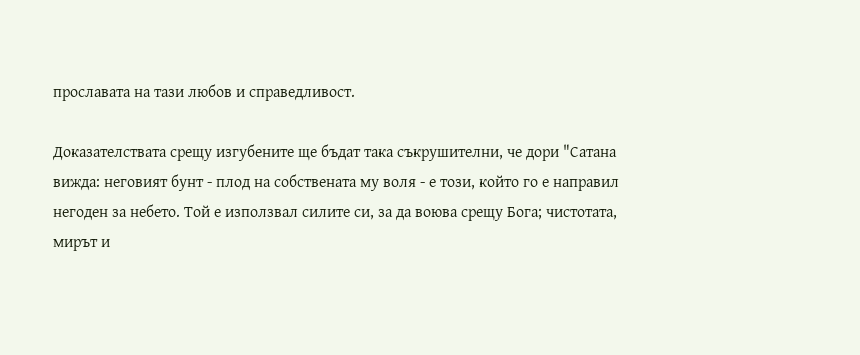прославата на тази любов и справедливост.

Доказателствата срещу изгубените ще бъдат така съкрушителни, че дори "Сатана вижда: неговият бунт - плод на собствената му воля - е този, който го е направил негоден за небето. Той е използвал силите си, за да воюва срещу Бога; чистотата, мирът и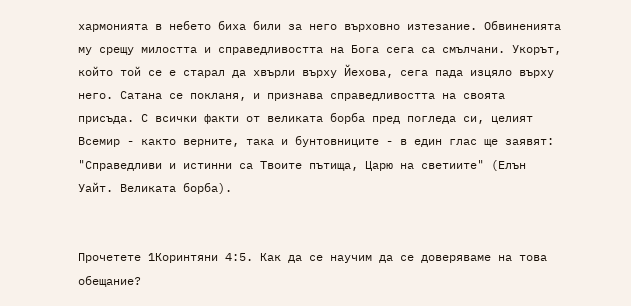хармонията в небето биха били за него върховно изтезание. Обвиненията му срещу милостта и справедливостта на Бога сега са смълчани. Укорът, който той се е старал да хвърли върху Йехова, сега пада изцяло върху него. Сатана се покланя, и признава справедливостта на своята присъда. С всички факти от великата борба пред погледа си, целият Всемир - както верните, така и бунтовниците - в един глас ще заявят: "Справедливи и истинни са Твоите пътища, Царю на светиите" (Елън Уайт. Великата борба).


Прочетете 1Коринтяни 4:5. Как да се научим да се доверяваме на това обещание?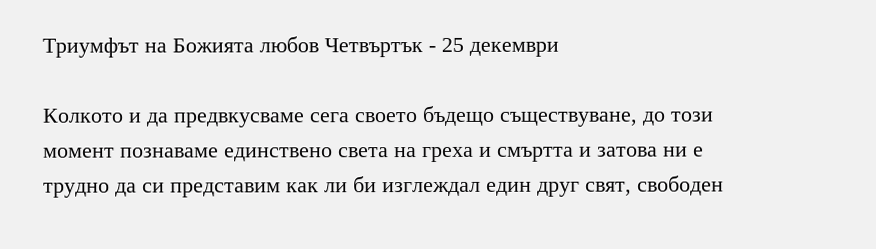Триумфът на Божията любов Четвъртък - 25 декември

Колкото и да предвкусваме сега своето бъдещо съществуване, до този момент познаваме единствено света на греха и смъртта и затова ни е трудно да си представим как ли би изглеждал един друг свят, свободен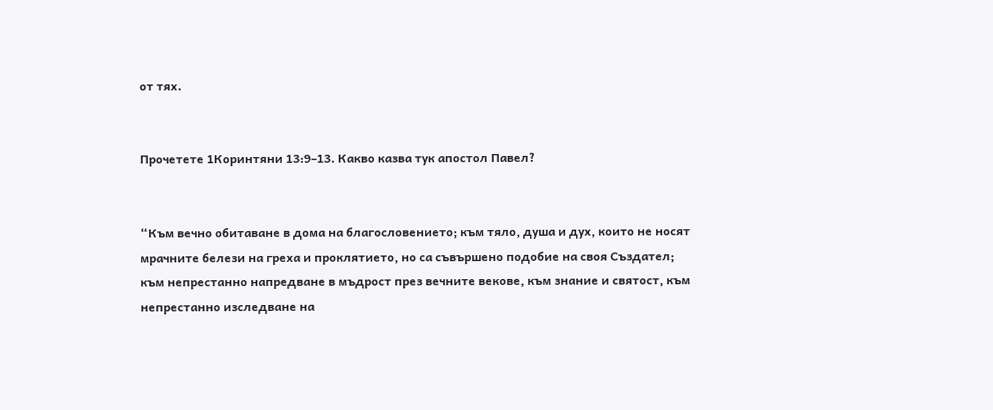от тях.


Прочетете 1Коринтяни 13:9–13. Какво казва тук апостол Павел?


“Към вечно обитаване в дома на благословението; към тяло, душа и дух, които не носят мрачните белези на греха и проклятието, но са съвършено подобие на своя Създател; към непрестанно напредване в мъдрост през вечните векове, към знание и святост, към непрестанно изследване на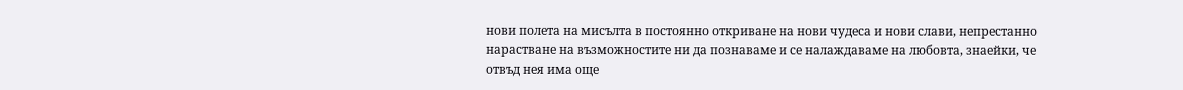нови полета на мисълта в постоянно откриване на нови чудеса и нови слави, непрестанно нарастване на възможностите ни да познаваме и се налаждаваме на любовта, знаейки, че отвъд нея има още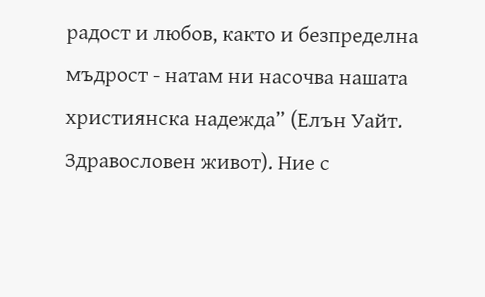радост и любов, както и безпределна мъдрост - натам ни насочва нашата християнска надежда” (Елън Уайт. Здравословен живот). Ние с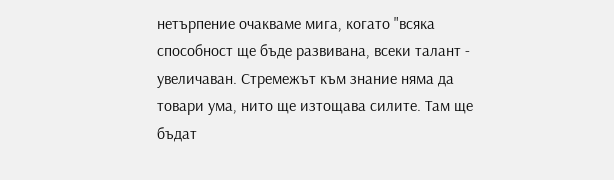нетърпение очакваме мига, когато "всяка способност ще бъде развивана, всеки талант - увеличаван. Стремежът към знание няма да товари ума, нито ще изтощава силите. Там ще бъдат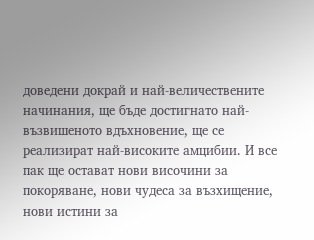доведени докрай и най-величествените начинания, ще бъде достигнато най-възвишеното вдъхновение, ще се реализират най-високите амцибии. И все пак ще остават нови височини за покоряване, нови чудеса за възхищение, нови истини за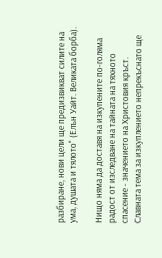разбиране, нови цели ще предизвикват силите на ума, душата и тялото" (Елън Уайт. Великата борба).

Нищо няма да доставя на изкупените по-голяма радост от изследване на тайната на тяхното спасение - значението на Христовия кръст. Славната тема за изкуплението непрекъснато ще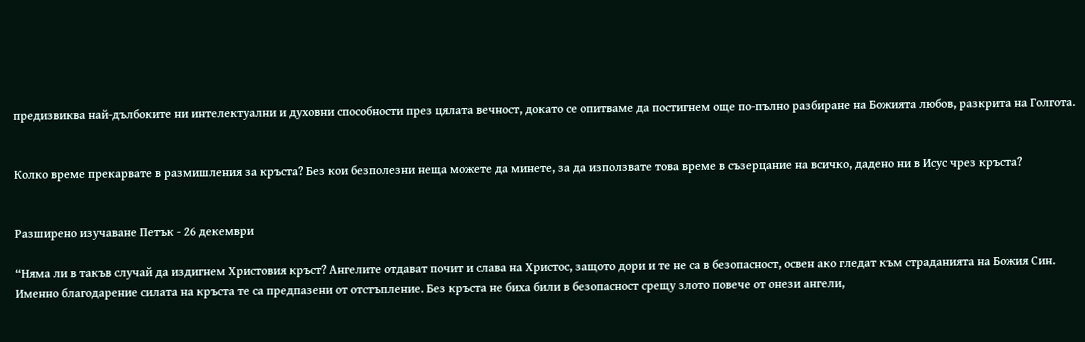предизвиква най-дълбоките ни интелектуални и духовни способности през цялата вечност, докато се опитваме да постигнем още по-пълно разбиране на Божията любов, разкрита на Голгота.


Колко време прекарвате в размишления за кръста? Без кои безполезни неща можете да минете, за да използвате това време в съзерцание на всичко, дадено ни в Исус чрез кръста?


Разширено изучаване Петък - 26 декември

“Няма ли в такъв случай да издигнем Христовия кръст? Ангелите отдават почит и слава на Христос, защото дори и те не са в безопасност, освен ако гледат към страданията на Божия Син. Именно благодарение силата на кръста те са предпазени от отстъпление. Без кръста не биха били в безопасност срещу злото повече от онези ангели,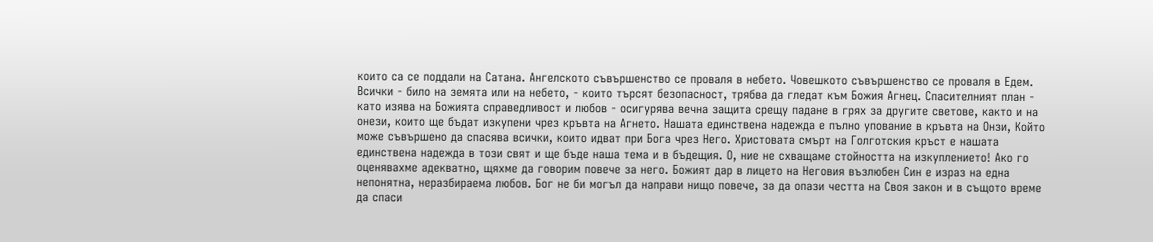които са се поддали на Сатана. Ангелското съвършенство се проваля в небето. Човешкото съвършенство се проваля в Едем. Всички - било на земята или на небето, - които търсят безопасност, трябва да гледат към Божия Агнец. Спасителният план - като изява на Божията справедливост и любов - осигурява вечна защита срещу падане в грях за другите светове, както и на онези, които ще бъдат изкупени чрез кръвта на Агнето. Нашата единствена надежда е пълно упование в кръвта на Онзи, Който може съвършено да спасява всички, които идват при Бога чрез Него. Христовата смърт на Голготския кръст е нашата единствена надежда в този свят и ще бъде наша тема и в бъдещия. О, ние не схващаме стойността на изкуплението! Ако го оценявахме адекватно, щяхме да говорим повече за него. Божият дар в лицето на Неговия възлюбен Син е израз на една непонятна, неразбираема любов. Бог не би могъл да направи нищо повече, за да опази честта на Своя закон и в същото време да спаси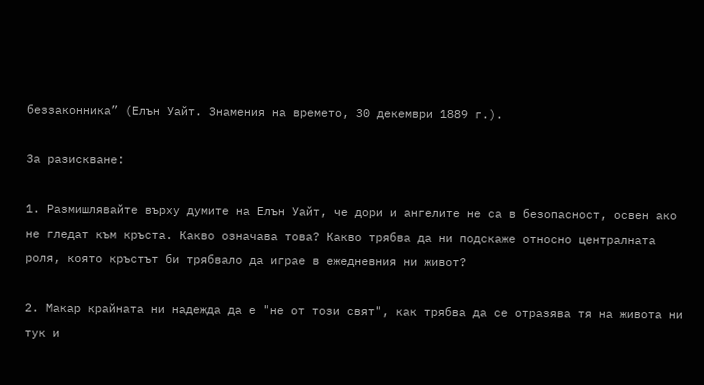беззаконника” (Елън Уайт. Знамения на времето, 30 декември 1889 г.).

За разискване:

1. Размишлявайте върху думите на Елън Уайт, че дори и ангелите не са в безопасност, освен ако не гледат към кръста. Какво означава това? Какво трябва да ни подскаже относно централната роля, която кръстът би трябвало да играе в ежедневния ни живот?

2. Макар крайната ни надежда да е "не от този свят", как трябва да се отразява тя на живота ни тук и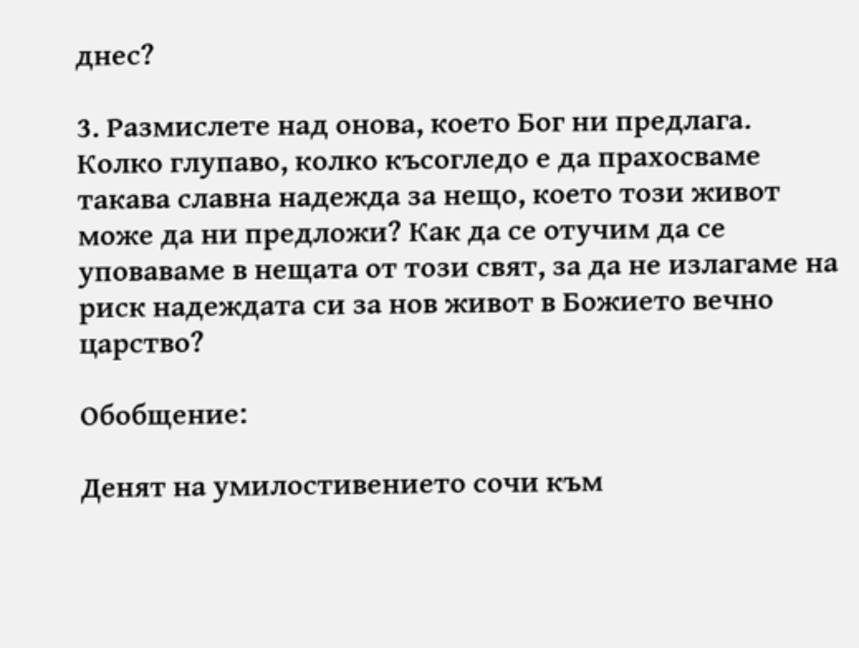днес?

3. Размислете над онова, което Бог ни предлага. Колко глупаво, колко късогледо е да прахосваме такава славна надежда за нещо, което този живот може да ни предложи? Как да се отучим да се уповаваме в нещата от този свят, за да не излагаме на риск надеждата си за нов живот в Божието вечно царство?

Обобщение:

Денят на умилостивението сочи към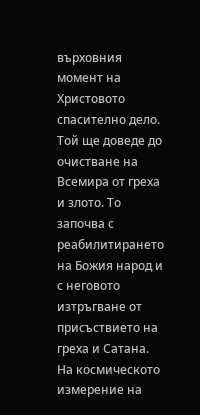върховния момент на Христовото спасително дело. Той ще доведе до очистване на Всемира от греха и злото. То започва с реабилитирането на Божия народ и с неговото изтръгване от присъствието на греха и Сатана. На космическото измерение на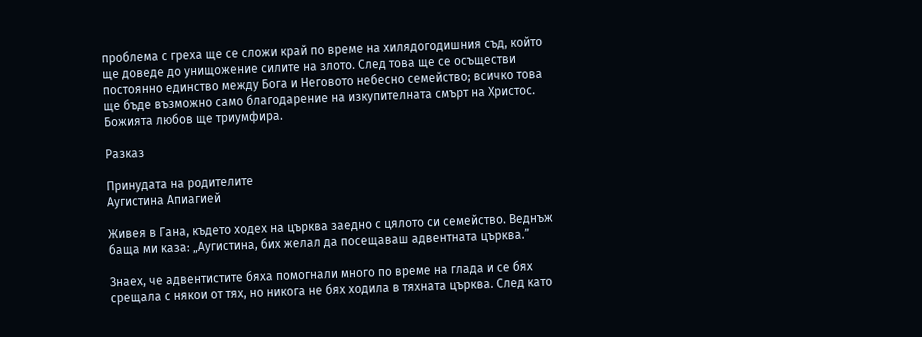проблема с греха ще се сложи край по време на хилядогодишния съд, който ще доведе до унищожение силите на злото. След това ще се осъществи постоянно единство между Бога и Неговото небесно семейство; всичко това ще бъде възможно само благодарение на изкупителната смърт на Христос. Божията любов ще триумфира.

Разказ

Принудата на родителите
Аугистина Апиагией

Живея в Гана, където ходех на църква заедно с цялото си семейство. Веднъж баща ми каза: „Аугистина, бих желал да посещаваш адвентната църква.”

Знаех, че адвентистите бяха помогнали много по време на глада и се бях срещала с някои от тях, но никога не бях ходила в тяхната църква. След като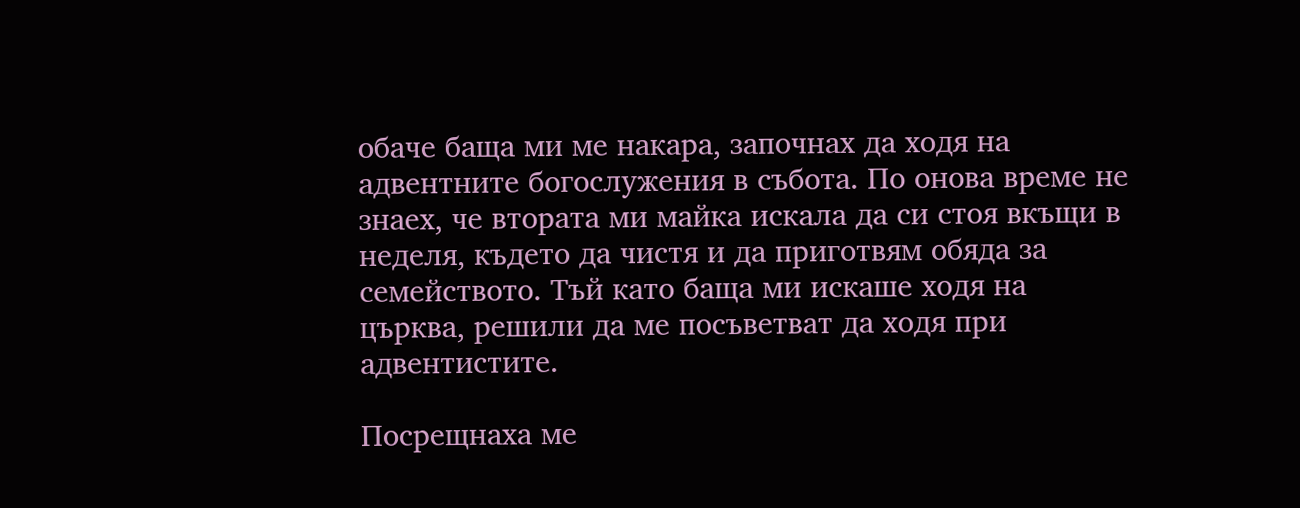обаче баща ми ме накара, започнах да ходя на адвентните богослужения в събота. По онова време не знаех, че втората ми майка искала да си стоя вкъщи в неделя, където да чистя и да приготвям обяда за семейството. Тъй като баща ми искаше ходя на църква, решили да ме посъветват да ходя при адвентистите.

Посрещнаха ме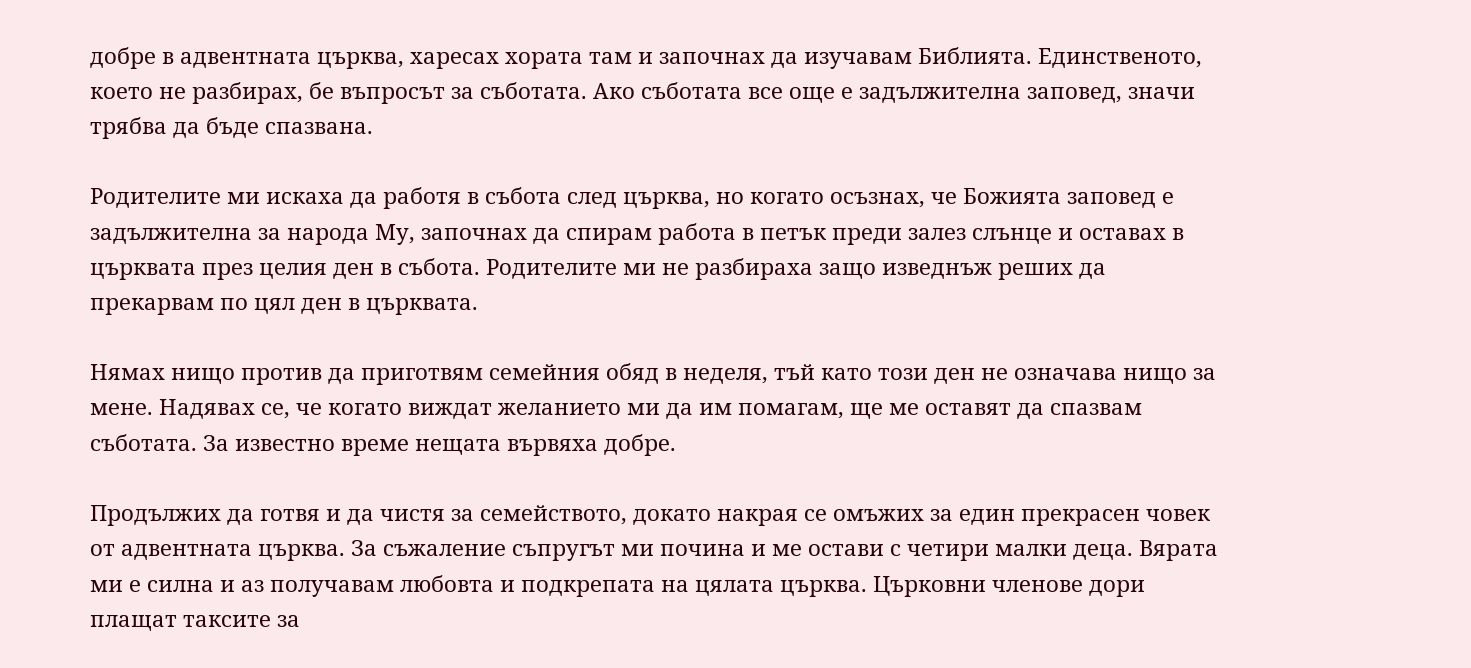добре в адвентната църква, харесах хората там и започнах да изучавам Библията. Единственото, което не разбирах, бе въпросът за съботата. Ако съботата все още е задължителна заповед, значи трябва да бъде спазвана.

Родителите ми искаха да работя в събота след църква, но когато осъзнах, че Божията заповед е задължителна за народа Му, започнах да спирам работа в петък преди залез слънце и оставах в църквата през целия ден в събота. Родителите ми не разбираха защо изведнъж реших да прекарвам по цял ден в църквата.

Нямах нищо против да приготвям семейния обяд в неделя, тъй като този ден не означава нищо за мене. Надявах се, че когато виждат желанието ми да им помагам, ще ме оставят да спазвам съботата. За известно време нещата вървяха добре.

Продължих да готвя и да чистя за семейството, докато накрая се омъжих за един прекрасен човек от адвентната църква. За съжаление съпругът ми почина и ме остави с четири малки деца. Вярата ми е силна и аз получавам любовта и подкрепата на цялата църква. Църковни членове дори плащат таксите за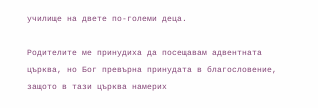училище на двете по-големи деца.

Родителите ме принудиха да посещавам адвентната църква, но Бог превърна принудата в благословение, защото в тази църква намерих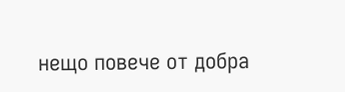нещо повече от добра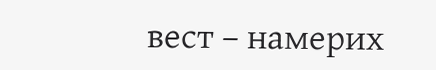вест – намерих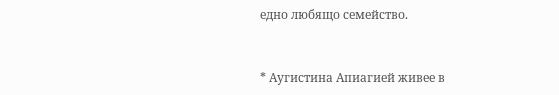едно любящо семейство.


* Аугистина Апиагией живее в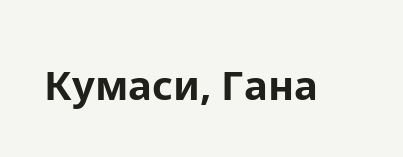Кумаси, Гана